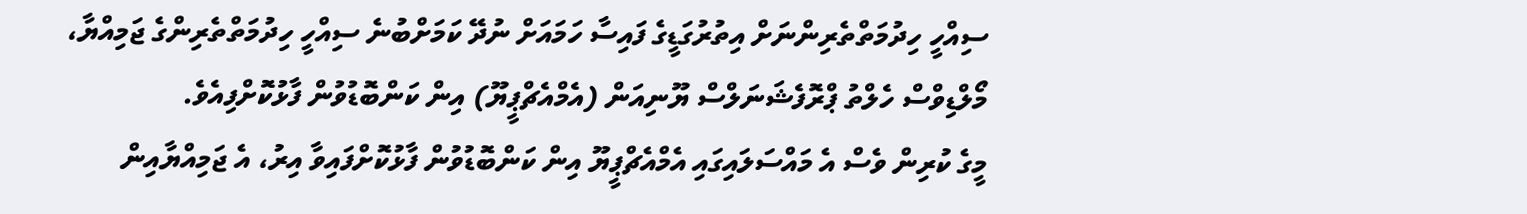ސިއްހީ ހިދުމަތްތެރިންނަށް އިތުރުގަޑީގެ ފައިސާ ހަމައަށް ނުދޭ ކަމަށްބުނެ ސިއްހީ ހިދުމަތްތެރިންގެ ޖަމިއްޔާ، މޯލްޑިވްސް ހެލްތު ޕްރޮފެޝަނަލްސް ޔޫނިއަން (އެމްއެޗްޕީޔޫ) އިން ކަންބޮޑުވުން ފާޅުކޮށްފިއެވެ.
މީގެ ކުރިން ވެސް އެ މައްސަލައިގައި އެމްއެޗްޕީޔޫ އިން ކަންބޮޑުވުން ފާޅުކޮށްފައިވާ އިރު، އެ ޖަމިއްޔާއިން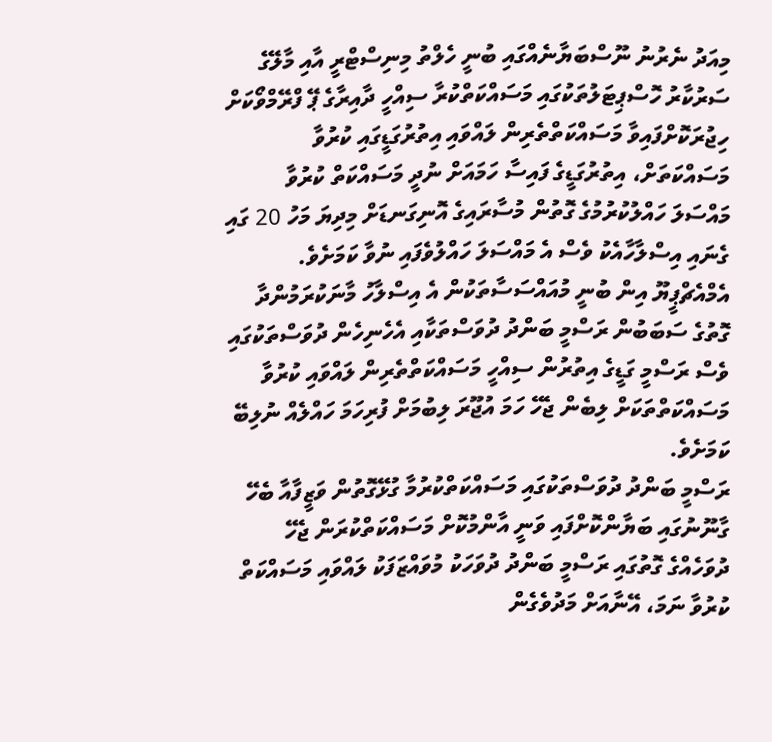މިއަދު ނެރުނު ނޫސްބަޔާނެއްގައި ބުނީ ހެލްތު މިނިސްޓްރީ އާއި މާލޭގެ ސަރުކާރު ހޮސްޕިޓަލުތަކުގައި މަސައްކަތްކުރާ ސިއްހީ ދާއިރާގެ ޕޭ ފްރޭމްވޯކަށް ހިޖުރަކޮށްފައިވާ މަސައްކަތްތެރިން ލައްވައި އިތުރުގަޑީގައި ކުރުވާ މަސައްކަތަށް، އިތުރުގަޑީގެ ފައިސާ ހަމައަށް ނުދީ މަސައްކަތް ކުރުވާ މައްސަލަ ހައްލުކުރުމުގެ ގޮތުން މުސާރައިގެ އޮނިގަނޑަށް މިދިޔަ މަހު 20 ގައި ގެނައި އިސްލާހާއެކު ވެސް އެ މައްސަލަ ހައްލުވެފައި ނުވާ ކަމަށެވެ.
އެމްއެޗްޕީޔޫ އިން ބުނީ މުއައްސަސާތަކުން އެ އިސްލާހު މާނަކުރަމުންދާ ގޮތުގެ ސަބަބުން ރަސްމީ ބަންދު ދުވަސްތަކާއި އެހެނިހެން ދުވަސްތަކުގައި ވެސް ރަސްމީ ގަޑީގެ އިތުރުން ސިއްހީ މަސައްކަތްތެރިން ލައްވައި ކުރުވާ މަސައްކަތްތަކަށް ލިބެން ޖެހޭ ހަމަ އުޖޫރަ ލިބުމަށް ފުރިހަމަ ހައްލެއް ނުލިބޭ ކަމަށެވެ.
ރަސްމީ ބަންދު ދުވަސްތަކުގައި މަސައްކަތްކުރުމާ ގުޅޭގޮތުން ވަޒީފާއާ ބެހޭ ގާނޫނުގައި ބަޔާންކޮށްފައި ވަނީ އާންމުކޮށް މަސައްކަތްކުރަން ޖެހޭ ދުވަހެއްގެ ގޮތުގައި ރަސްމީ ބަންދު ދުވަހަކު މުވައްޒަފަކު ލައްވައި މަސައްކަތް ކުރުވާ ނަމަ، އޭނާއަށް މަދުވެގެން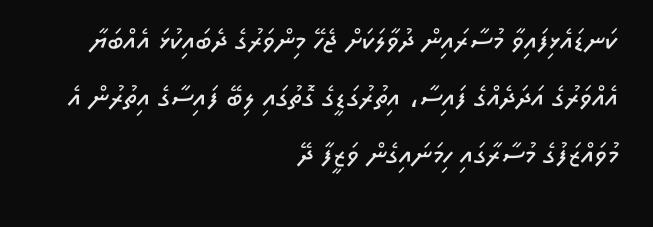ކަނޑައެޅިފައިވާ މުސާރައިން ދުވާލަކަށް ޖެހޭ މިންވަރުގެ ދެބައިކުޅަ އެއްބަޔާ އެއްވަރުގެ އަދަދެއްގެ ފައިސާ، އިތުރުގަޑީގެ ގޮތުގައި ލިބޭ ފައިސާގެ އިތުރުން އެ މުވައްޒަފުގެ މުސާރާގައި ހިމަނައިގެން ވަޒީފާ ދޭ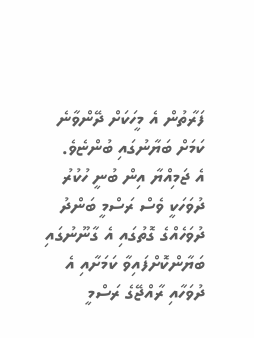ފަރާތުން އެ މީހަކަށް ދޭންވާނެ ކަމަށް ބަޔާނުގައި ބުންޏެވެ.
އެ ޖަމިއްޔާ އިން ބުނީ ހުކުރު ދުވަހަކީ ވެސް ރަސްމީ ބަންދު ދުވަހެއްގެ ގޮތުގައި އެ ގާނޫނުގައި ބަޔާންކޮށްފައިވާ ކަމަށާއި އެ ދުވަހާއި ރާއްޖޭގެ ރަސްމީ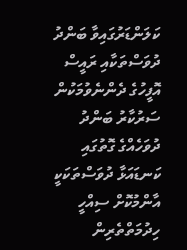ކަލަންޑަރުގައިވާ ބަންދު ދުވަސްތަކާއި ރައީސް އޮފީހުގެ ދެންނެވުމަކުން ސަރުކާރު ބަންދު ދުވަހެއްގެ ގޮތުގައި ކަނޑައަޅާ ދުވަސްތަކަކީ އާންމުކޮށް ސިއްހީ ހިދުމަތްތެރިން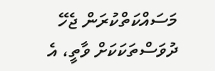މަސައްކަތްކުރަން ޖެހޭ ދުވަސްތަކަކަށް ވާތީ، އެ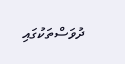ދުވަސްތަކުގައި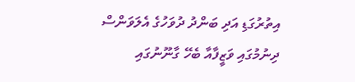އިތުރުގަޑި އަދި ބަންދު ދުވަހުގެ އެލަވަންސް ދިނުމުގައި ވަޒީފާއާ ބެހޭ ގާނޫނުގައި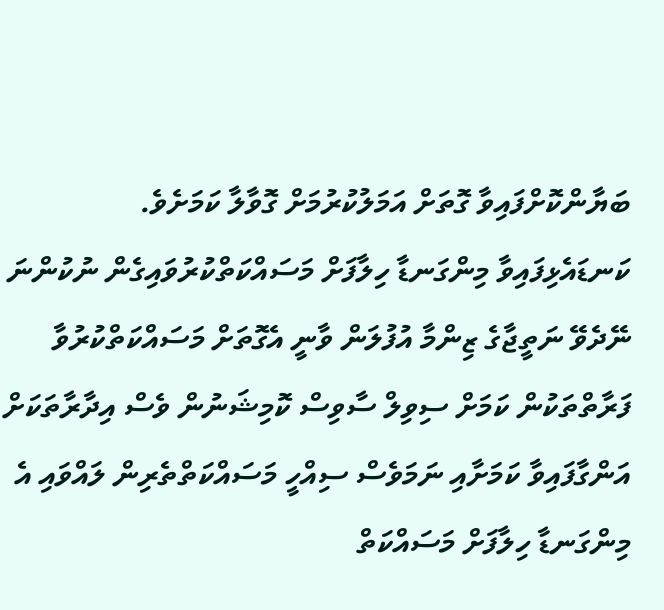ބަޔާންކޮށްފައިވާ ގޮތަށް އަމަލުކުރުމަށް ގޮވާލާ ކަމަށެވެ.
ކަނޑައެޅިފައިވާ މިންގަނޑާ ހިލާފަށް މަސައްކަތްކުރުވައިގެން ނުކުންނަ ނޭދެވޭ ނަތީޖާގެ ޒިންމާ އުފުލަން ވާނީ އެގޮތަށް މަސައްކަތްކުރުވާ ފަރާތްތަކުން ކަމަށް ސިވިލް ސާވިސް ކޮމިޝަނުން ވެސް އިދާރާތަކަށް އަންގާފައިވާ ކަމަށާއި ނަމަވެސް ސިއްހީ މަސައްކަތްތެރިން ލައްވައި އެ މިންގަނޑާ ހިލާފަށް މަސައްކަތް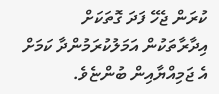ކުރަން ޖެހޭ ފަދަ ގޮތަކަށް އިދާރާތަކުން އަމަލުކުރަމުންދާ ކަމަށް އެ ޖަމިއްޔާއިން ބުންޏެވެ.